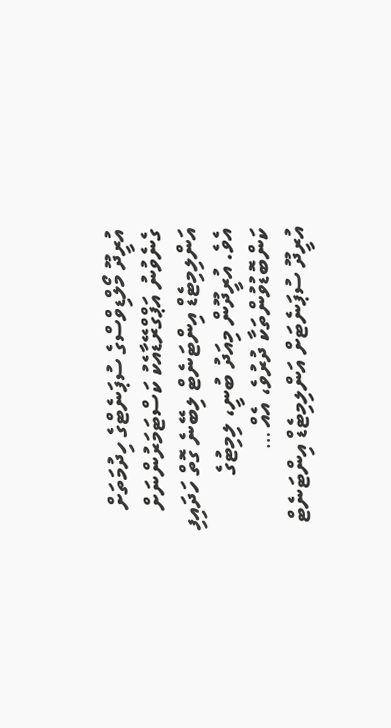އުރީދޫ މޯލްޑިވްސްގެ ސުޕަނެޓްގެ ހިދުމަތަށް ގެނެވުނު އަޕްގްރޭޑާއެކު ކަސްޓަމަރުންނަށް އަންލިމިޓެޑް އިންޓަނެޓް ލިބޭނެ ގޮތް ހަދައިފި އެވެ. އުރީދޫން މިއަދު ބުނީ، ލިމިޓުގެ ކަންބޮޑުވުންތަކާ ދުރުވެ، އެއް …
އުރީދޫ ސުޕަނެޓަށް އަންލިމިޓެޑް އިންޓަނެޓް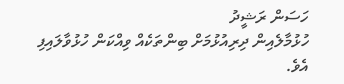ހަސަން ރަޝީދު
ހުޅުމާލެއިން ދިރިއުޅުމަށް ބިންތަކެއް ވިއްކަން ހުޅުވާލައިފި އެވެ.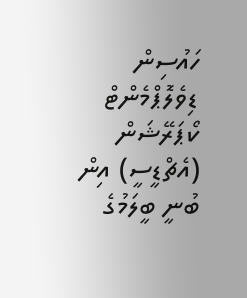ހައުސިން ޑިވެލޮޕްމެންޓް ކޯޕަރޭޝަން (އެޗްޑީސީ) އިން ބުނީ ބީލަމުގެ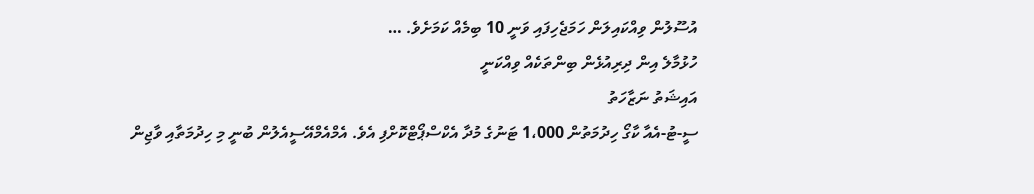އުސޫލުން ވިއްކައިލަން ހަމަޖެހިފައި ވަނީ 10 ބިމެއް ކަމަށެވެ. …
ހުޅުމާލެ އިން ދިރިއުޅެން ބިންތަކެއް ވިއްކަނީ
އައިޝަތު ނަޒާހަތު
ސީ-ޓު-އެއާ ކާގޯ ހިދުމަތުން 1،000 ޓަނުގެ މުދާ އެކްސްޕޯޓްކޮށްފި އެވެ. އެމްއެމްއޭސީއެލުން ބުނީ މި ހިދުމަތާއި ވާޖިން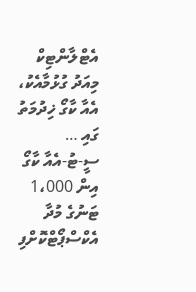އެޓްލާންޓިކް މިއަދު ގުޅުމާއެކު، އެއާ ކާގޯ ޚިދުމަތު ގައި …
ސީ-ޓު-އެއާ ކާގޯ އިން 1،000 ޓަނުގެ މުދާ އެކްސްޕޯޓްކޮށްފި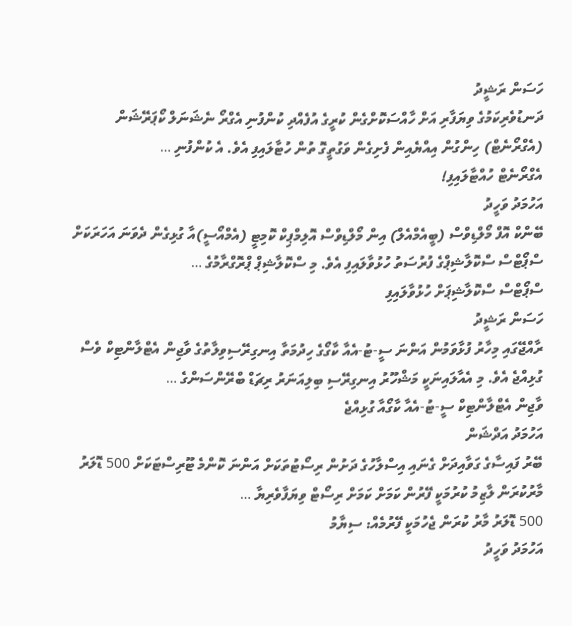ހަސަން ރަޝީދު
ދަނޑުވެރިކަމުގެ ވިޔަފާރި އަށް ހާއްސަކޮށްގެން ކުރީގެ އުފެއްދި ކުންފުނި އެގްރޯ ނެޝަނަލް ކޯޕަރޭޝަން (އެގްރޯނެޓް) ހިންގުން އިއްޔެއިން ފެށިގެން ވަގުތީގޮ ތުން ހުޓާލައިފި އެވެ. އެ ކުންފުނި …
އެގްރޯނެޓް ހުއްޓާލައިފި!
އަހުމަދު ވަހީދު
ބޭންކް އޮފް މޯލްޑިވްސް (ބީއެމްއެލް) އިން މޯލްޑިވްސް އޮލިމްޕިކް ކޮމިޓީ (އެމްއޯސީ)އާ ގުޅިގެން ދެވަނަ އަހަރަކަށް ސްޕޯޓްސް ސްކޮލާޝިޕްގެ ފުރުސަތު ހުޅުވާލައިފި އެވެ. މި ސްކޮލާޝިޕް ޕްރޮގްރާމުގެ …
ސްޕޯޓްސް ސްކޮލާޝިޕަށް ހުޅުވާލައިފި
ހަސަން ރަޝީދު
ރާއްޖޭގައި މިހާރު ފުޅާވަމުން އަންނަ ސީ-ޓު-އެއާ ކާގޯގެ ހިދުމަތާ އިނގިރޭސިވިލާތުގެ ވާޖިން އެޓްލާންޓިކް ވެސް ގުޅިއްޖެ އެވެ. މި އެއާލައިނަކީ މަޝްހޫރު އިނގިރޭސި ބިލިއަނަރު ރިޗަޑް ބްރޭންސަންގެ …
ވާޖިން އެޓްލާންޓިކް ސީ-ޓު-އެއާ ކާގޯއާ ގުޅިއްޖެ
އަހުމަދު އަދްޝަން
ބޭރު ފައިސާގެ ގަވާއިދަށް ގެނައި އިސްލާހުގެ ދަށުން ރިސޯޓުތަކަށް އަންނަ ކޮންމެ ޓޫރިސްޓަކަށް 500 ޑޮލަރު މާރުކުރަން ލާޒިމު ކުރުމަކީ ފޭރުން ކަމަށް ކަމަށް ރިސޯޓް ވިޔަފާވެރިޔާ …
500 ޑޮލަރު މާރު ކުރަން ޖެހުމަކީ ފޭރުމެއް: ސިޔާމު
އަހުމަދު ވަހީދު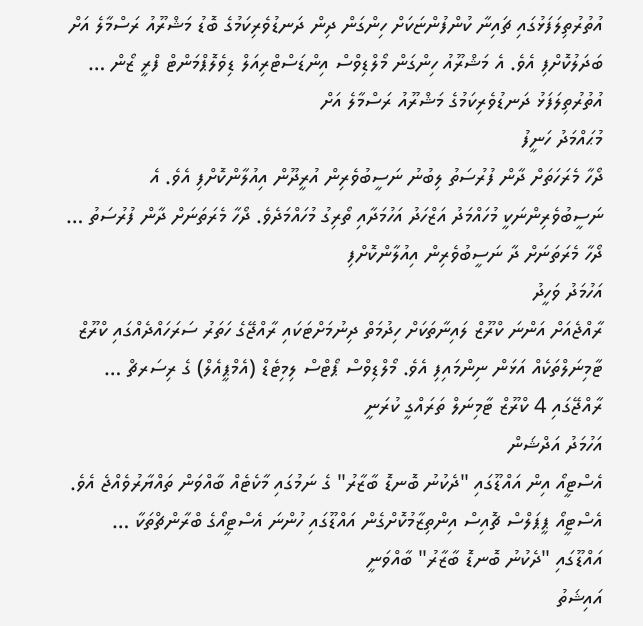އުތުރުތިލަފަޅުގައި ޗައިނާ ކުންފުންޏަކަށް ހިންގަން ދިން ދަނޑުވެރިކަމުގެ ބޮޑު މަޝްރޫއު ރަސްމާލެ އަށް ބަދަލުކޮށްފި އެވެ. އެ މަޝްރޫއު ހިންގަން މޯލްޑިވްސް އިންޑަސްޓްރިއަލް ޑިވެލޮޕްމަންޓް ފްރީ ޒޯން …
އުތުރުތިލަފަޅު ދަނޑުވެރިކަމުގެ މަޝްރޫއު ރަސްމާލެ އަށް
މުޙައްމަދު ހަނީފު
ދޯހާ މެރަހަތަށް ދާން ފުރުސަތު ލިބުނު ނަސީބުވެރިން އުރީދޫން އިއުލާންކޮށްފި އެވެ. އެ ނަސީބުވެރިންނަކީ މުހައްމަދު އަޒްހަދު އަހުމަދާއި ތޯރިގު މުހައްމަދެވެ. ދޯހާ މެރަތަނަށް ދާން ފުރުސަތު …
ދޯހާ މެރަތަނަށް ދާ ނަސީބުވެރިން އިއުލާންކޮށްފި
އަހުމަދު ވަހީދު
ރާއްޖެއަށް އަންނަ ކްރޫޒް ލައިނާތަކަށް ހިދުމަތް ދިނުމަށްޓަކައި ރާއްޖޭގެ ހަތަރު ސަރަހައްދެއްގައި ކްރޫޒް ޓާމިނަލްތަކެއް އަޅަން ނިންމައިފި އެވެ. މޯލްޑިވްސް ޕޯޓްސް ލިމިޓެޑް (އެމްޕީއެލް) ގެ ރިސަރޗް …
ރާއްޖޭގައި 4 ކްރޫޒް ޓާމިނަލް ތަރައްގީ ކުރަނީ
އަހުމަދު އަދްޝަން
އެސްޓީއޯ އިން އައްޑޫގައި "ދެކުނު ބޮނޑޮ ބާޒާރު" ގެ ނަމުގައި މާކެޓެއް ބާއްވަން ތައްޔާރުވެއްޖެ އެވެ. އެސްޓީއޯ ޕީޕަލްސް ޗޮއިސް އިންތިޒާމުކޮށްގެން އައްޑޫގައި ހުންނަ އެސްޓީއޯގެ ބްރާންޗްތަކާ …
އައްޑޫގައި "ދެކުނު ބޮނޑޮ ބާޒާރު" ބާއްވަނީ
އައިޝަތު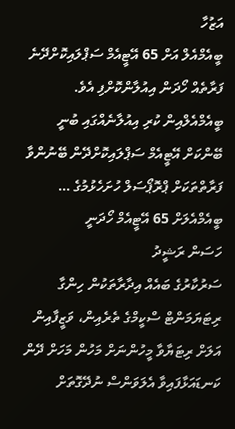އަޒުހާ
ބީއެމްއެލް އަށް 65 އޭޓީއެމް ސަޕްލައިކޮށްދޭނެ ފަރާތެއް ހޯދަން އިއުލާންކޮށްފި އެވެ. ބީއެމްއެލްއިން ކުރި އިއުލާނެއްގައި ބުނީ ބޭންކަށް އޭޓީއެމް ސަޕްލައިކޮށްދޭން ބޭނުންވާ ފަރާތްތަކަށް ޕްރޮޕޯސަލް ހުށަހެޅުމުގެ …
ބީއެމްއެލަށް 65 އޭޓީއެމް ހޯދަނީ
ހަސަން ރަޝީދު
ސަރުކާރުގެ ބައެއް އިދާރާތަކުން ހިންގާ ރިޓަޔަމަންޓް ސްކީމްގެ ތެރެއިން، ވަޒީފާއިން އަލަށް ރިޓަޔާވާ މީހުންނަށް މަހުން މަހަށް ދޭން ކަނޑައަޅާފައިވާ އެލަވަންސް ނުދޭގޮތަށް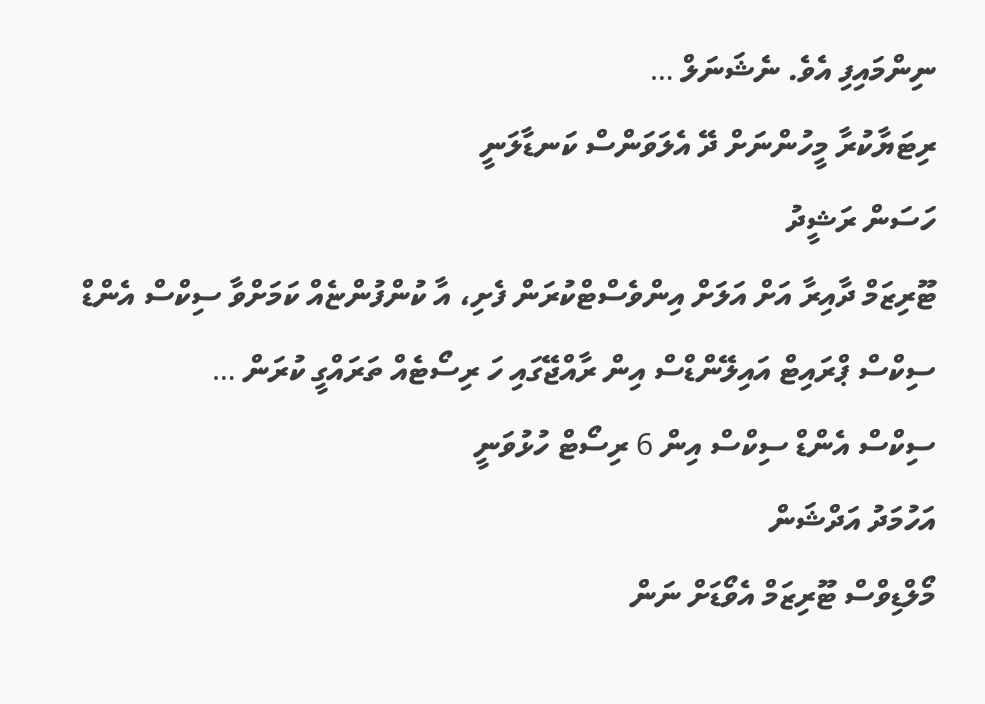ނިންމައިފި އެވެ. ނެޝަނަލް …
ރިޓަޔާކުރާ މީހުންނަށް ދޭ އެލަވަންސް ކަނޑާލަނީ
ހަސަން ރަޝީދު
ޓޫރިޒަމް ދާއިރާ އަށް އަލަށް އިންވެސްޓްކުރަން ފެށި، އާ ކުންފުންޏެއް ކަމަށްވާ ސިކްސް އެންޑް ސިކްސް ޕްރައިޓް އައިލޭންޑްސް އިން ރާއްޖޭގައި ހަ ރިސޯޓެއް ތަރައްގީ ކުރަން …
ސިކްސް އެންޑް ސިކްސް އިން 6 ރިސޯޓް ހުޅުވަނީ
އަހުމަދު އަދްޝަން
މޯލްޑިވްސް ޓޫރިޒަމް އެވޯޑަށް ނަން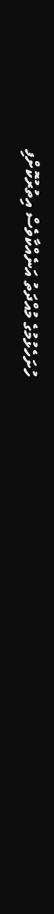ހުށަހެޅުމުގެ މުއްދަތު އަނެއްކާވެސް އިތުރުކޮށްފި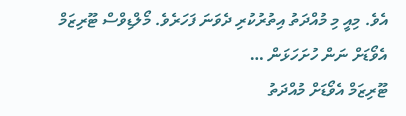އެވެ. މިއީ މި މުއްދަތު އިތުރުކުރި ދެވަނަ ފަހަރެވެ. މޯލްޑިވްސް ޓޫރިޒަމް އެވޯޑަށް ނަން ހުށަހަޅަން …
ޓޫރިޒަމް އެވޯޑަށް މުއްދަތު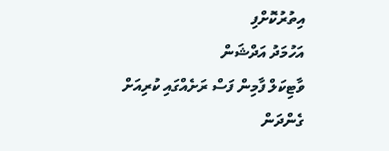އިތުރުކޮށްފި
އަހުމަދު އަދްޝަން
ވާޓިކަލް ފާމިން ފަސް ރަށެއްގައި ކުރިއަށް ގެންދަން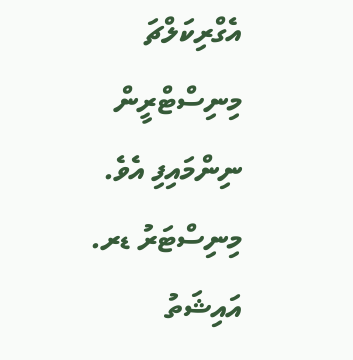އެގްރިކަލްޗަ މިނިސްޓްރީން ނިންމައިފި އެވެ. މިނިސްޓަރު ޑރ. އައިޝަތު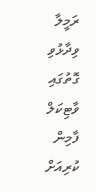ރަމީލާ ވިދާޅުވި ގޮތުގައި ވާޓިކަލް ފާމިން ކުރިއަށް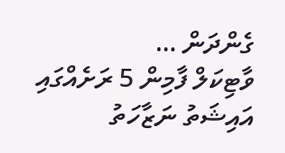ގެންދަން …
ވާޓިކަލް ފާމިން 5 ރަށެއްގައި
އައިޝަތު ނަޒާހަތު